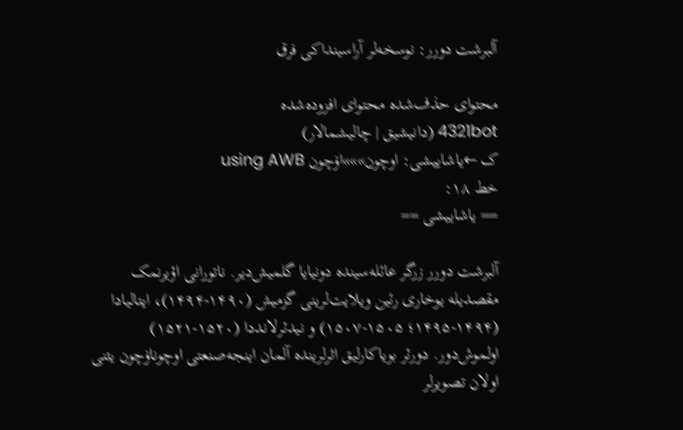آلبرشت دورر: نوسخه‌لر آراسینداکی فرق

محتوای حذف‌شده محتوای افزوده‌شده
4321bot (دانیشیق | چالیشمالار)
ک ←یاشاییشی: اوچون»»»اۆچون using AWB
خط ۱۸:
== یاشاییشی ==

آلبرشت دورر زرگر عائله‌سینده دونیایا گلمیش‌دیر. ناتورانی اؤیرنمک مقصدیله یوخاری رئین ویلایت‌لرینی گزمیش (۱۴۹۰-۱۴۹۴)، ایتالیادا (۱۴۹۴-۱۴۹۵؛ ۱۵۰۵-۱۵۰۷) و نیدئرلانددا (۱۵۲۰-۱۵۲۱) اولموش‌دور. دورئر بویاکارلیق اثرلرینده آلمان اینجه‌صنعتی اوچوناۆچون یئنی اولان تصویرلر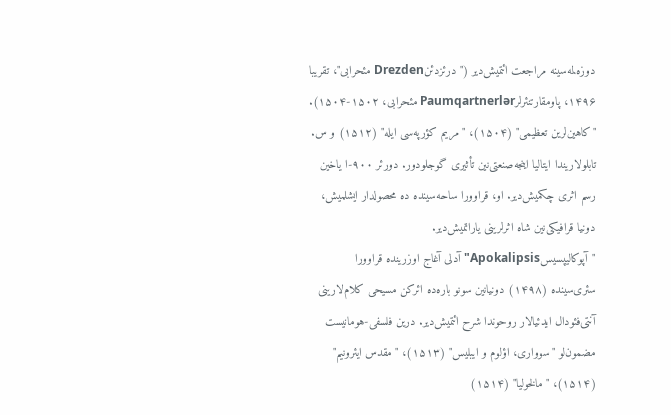دوزه‌لمه‌سینه مراجعت ائتمیش‌دیر ("درئزدئنDrezden مئحرابی"، تقریبا ۱۴۹۶، پاومقارتنئرلرPaumqartnerlər مئحرابی، ۱۵۰۲-۱۵۰۴). "کاهین‌لرین تعظیمی" (۱۵۰۴)، "مریم کؤرپه‌سی ایله" (۱۵۱۲) و س. تابلولاریندا ایتالیا اینجه‌صنعتی‌نین تأثیری گوجلودور. دورئر ۹۰۰-ا یاخین رسم اثری چکمیش‌دیر. او، قراوورا ساحه‌سینده ده محصولدار ایشلمیش، دونیا قرافیکی‌نین شاه اثرلرینی یاراتمیش‌دیر. "آپوکالیپسیسApokalipsis" آدلی آغاج اوزرینده قراوورا سئری‌سینده (۱۴۹۸) دونیانین سونو باره‌ده ائرکن مسیحی کلام‌لارینی آنتی‌فئودال ایدئیالار روحوندا شرح ائتمیش‌دیر. درین فلسفی-هومانیست مضمون‌لو "سوواری، اؤلوم و ایبلیس" (۱۵۱۳)، "مقدس ایئرونیم" (۱۵۱۴)، "مالخولیا" (۱۵۱۴)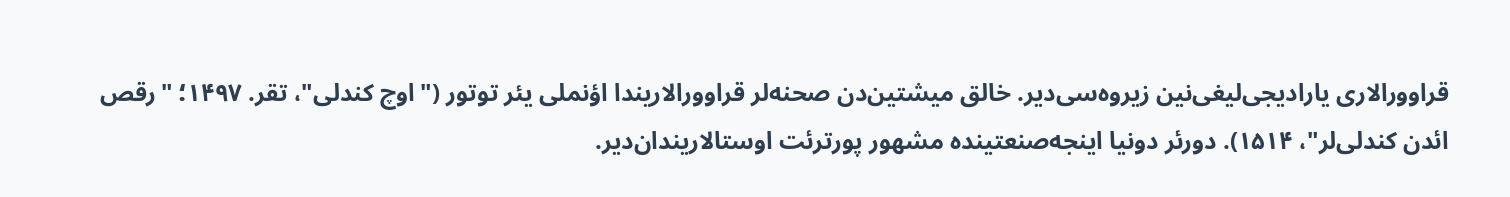قراوورالاری یارادیجی‌لیغی‌نین زیروه‌سی‌دیر. خالق میشتین‌دن صحنه‌لر قراوورالاریندا اؤنملی یئر توتور ("اوچ کندلی"، تقر. ۱۴۹۷؛ "رقص ائدن کندلی‌لر"، ۱۵۱۴). دورئر دونیا اینجه‌صنعتینده مشهور پورترئت اوستالاریندان‌دیر.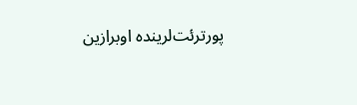پورترئت‌لرینده اوبرازین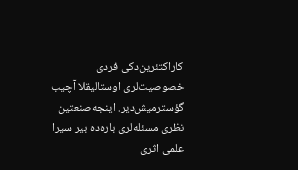کاراکتئرین‌دکی فردی خصوصیت‌لری اوستالیقلا آچیب گؤسترمیش‌دیر. اینجه‌صنعتین نظری مسئله‌لری باره‌ده بیر سیرا علمی اثری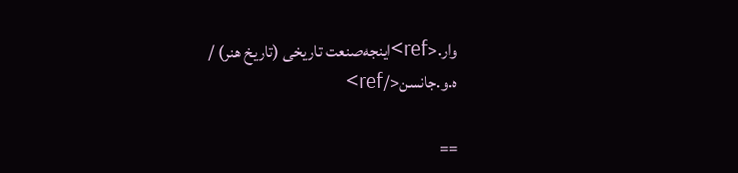وار.<ref>اینجه‌صنعت تاریخی (تاریخ هنر) / ه.و.جانسن</ref>

==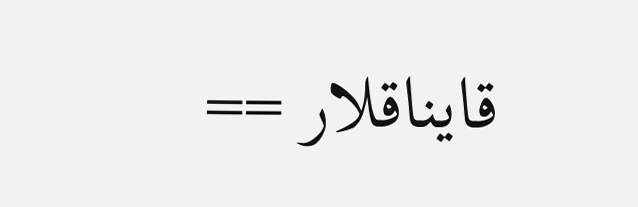قایناقلار ==